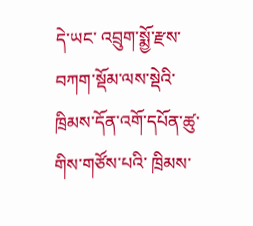དེ་ཡང་ འབྲུག་སྨྱོ་རྫས་བཀག་སྡོམ་ལས་སྡེའི་ ཁྲིམས་དོན་འགོ་དཔོན་ཚུ་གིས་གཙོས་པའི་ ཁྲིམས་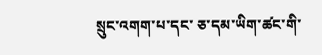སྲུང་འགག་པ་དང་ ཅ་དམ་ཡིག་ཚང་གི་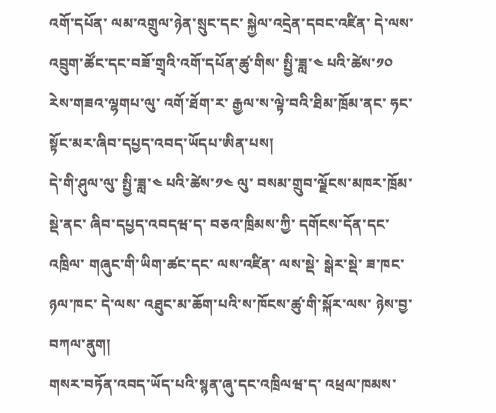འགོ་དཔོན་ ལམ་འགྲུལ་ཉེན་སྲུང་དང་ སྐྱེལ་འདྲེན་དབང་འཛིན་ དེ་ལས་ འབྲུག་ཚོང་དང་བཟོ་གྲྭའི་འགོ་དཔོན་ཚུ་གིས་ སྤྱི་ཟླ་༤ པའི་ཚེས་༡༠ རེས་གཟའ་ལྷགཔ་ལུ་ འགོ་ཐོག་ར་ རྒྱལ་ས་ལྟེ་བའི་ཐིམ་ཁྲོམ་ནང་ ཧང་སྟོང་མར་ཞིབ་དཔྱད་འབད་ཡོདཔ་ཨིན་པས།
དེ་གི་ཤུལ་ལུ་ སྤྱི་ཟླ་༤ པའི་ཚེས་༡༤ ལུ་ བསམ་གྲུབ་ལྗོངས་མཁར་ཁྲོམ་སྡེ་ནང་ ཞིབ་དཔྱད་འབདཝ་ད་ བཅའ་ཁྲིམས་ཀྱི་ དགོངས་དོན་དང་འཁྲིལ་ གཞུང་གི་ཡིག་ཚང་དང་ ལས་འཛིན་ ལས་སྡེ་ སྒེར་སྡེ་ ཟ་ཁང་ ཉལ་ཁང་ དེ་ལས་ འཐུང་མ་ཆོག་པའི་ས་ཁོངས་ཚུ་གི་སྐོར་ལས་ ཉེས་བྱ་བཀལ་ནུག།
གསར་བཏོན་འབད་ཡོད་པའི་སྙན་ཞུ་དང་འཁྲིལཝ་ད་ འཕྲལ་ཁམས་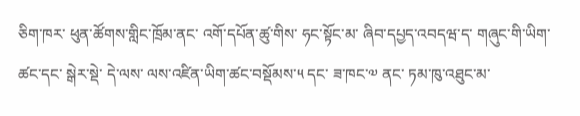ཅིག་ཁར་ ཕུན་ཚོགས་གླིང་ཁྲོམ་ནང་ འགོ་དཔོན་ཚུ་གིས་ ཧང་སྟོང་མ་ ཞིབ་དཔྱད་འབདཝ་ད་ གཞུང་གི་ཡིག་ཚང་དང་ སྒེར་སྡེ་ དེ་ལས་ ལས་འཛིན་ཡིག་ཚང་བསྡོམས་༥ དང་ ཟ་ཁང་༧ ནང་ ཏམ་ཁུ་འཐུང་མ་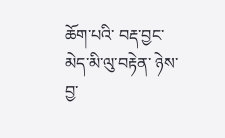ཆོག་པའི་ བརྡ་བྱང་མེད་མི་ལུ་བརྟེན་ ཉེས་བྱ་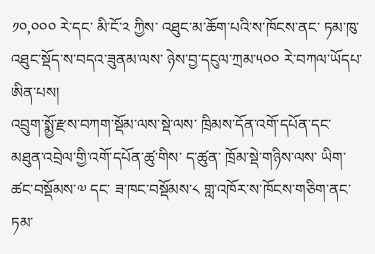༡༠,༠༠༠ རེ་དང་ མི་ངོ་༢ ཀྱིས་ འཐུང་མ་ཆོག་པའི་ས་ཁོངས་ནང་ ཏམ་ཁུ་འཐུང་སྡོད་ས་བདའ་ཟུནམ་ལས་ ཉེས་བྱ་དངུལ་ཀྲམ་༥༠༠ རེ་བཀལ་ཡོདཔ་ཨིན་པས།
འབྲུག་སྨྱོ་རྫས་བཀག་སྡོམ་ལས་སྡེ་ལས་ ཁྲིམས་དོན་འགོ་དཔོན་དང་ མཐུན་འབྲེལ་གྱི་འགོ་དཔོན་ཚུ་གིས་ ད་ཚུན་ ཁྲོམ་སྡེ་གཉིས་ལས་ ཡིག་ཚང་བསྡོམས་༧ དང་ ཟ་ཁང་བསྡོམས་༨ གླ་འཁོར་ས་ཁོངས་གཅིག་ནང་ ཏམ་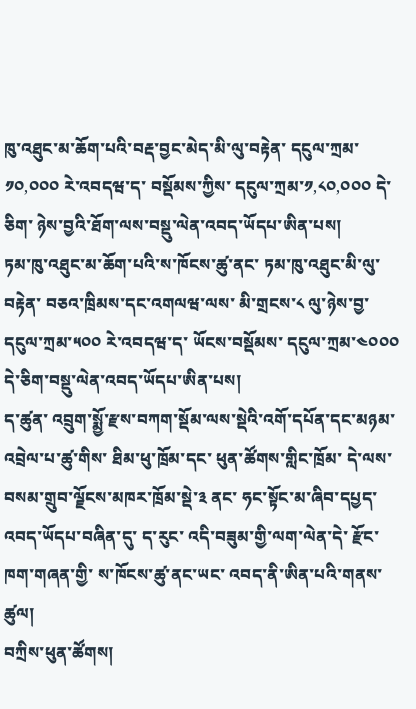ཁུ་འཐུང་མ་ཆོག་པའི་བརྡ་བྱང་མེད་མི་ལུ་བརྟེན་ དངུལ་ཀྲམ་༡༠,༠༠༠ རེ་འབདཝ་ད་ བསྡོམས་ཀྱིས་ དངུལ་ཀྲམ་༡,༨༠,༠༠༠ དེ་ཅིག་ ཉེས་བྱའི་ཐོག་ལས་བསྡུ་ལེན་འབད་ཡོདཔ་ཨིན་པས།
ཏམ་ཁུ་འཐུང་མ་ཆོག་པའི་ས་ཁོངས་ཚུ་ནང་ ཏམ་ཁུ་འཐུང་མི་ལུ་བརྟེན་ བཅའ་ཁྲིམས་དང་འགལཝ་ལས་ མི་གྲངས་༨ ལུ་ཉེས་བྱ་དངུལ་ཀྲམ་༥༠༠ རེ་འབདཝ་ད་ ཡོངས་བསྡོམས་ དངུལ་ཀྲམ་༤༠༠༠ དེ་ཅིག་བསྡུ་ལེན་འབད་ཡོདཔ་ཨིན་པས།
ད་ཚུན་ འབྲུག་སྨྱོ་རྫས་བཀག་སྡོམ་ལས་སྡེའི་འགོ་དཔོན་དང་མཉམ་འབྲེལ་པ་ཚུ་གིས་ ཐིམ་ཕུ་ཁྲོམ་དང་ ཕུན་ཚོགས་གླིང་ཁྲོམ་ དེ་ལས་ བསམ་གྲུབ་ལྗོངས་མཁར་ཁྲོམ་སྡེ་༣ ནང་ ཧང་སྟོང་མ་ཞིབ་དཔྱད་འབད་ཡོདཔ་བཞིན་དུ་ ད་རུང་ འདི་བཟུམ་གྱི་ལག་ལེན་དེ་ རྫོང་ཁག་གཞན་གྱི་ ས་ཁོངས་ཚུ་ནང་ཡང་ འབད་ནི་ཨིན་པའི་གནས་ཚུལ།
བཀྲིས་ཕུན་ཚོགས།